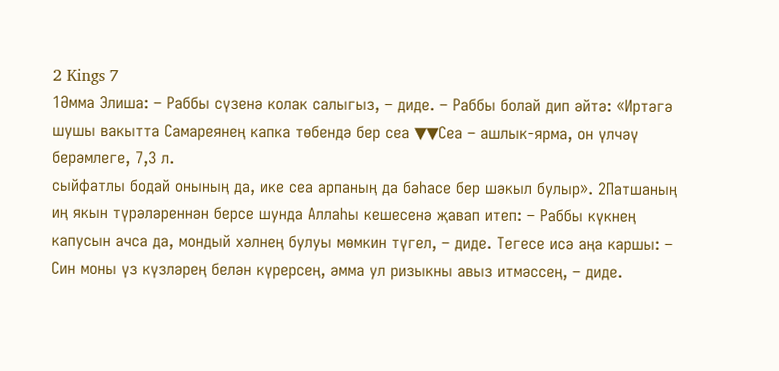2 Kings 7
1Әмма Элиша: – Раббы сүзенә колак салыгыз, – диде. – Раббы болай дип әйтә: «Иртәгә шушы вакытта Самареянең капка төбендә бер сеа ▼▼Сеа – ашлык-ярма, он үлчәү берәмлеге, 7,3 л.
сыйфатлы бодай онының да, ике сеа арпаның да бәһасе бер шәкыл булыр». 2Патшаның иң якын түрәләреннән берсе шунда Аллаһы кешесенә җавап итеп: – Раббы күкнең капусын ачса да, мондый хәлнең булуы мөмкин түгел, – диде. Тегесе исә аңа каршы: – Син моны үз күзләрең белән күрерсең, әмма ул ризыкны авыз итмәссең, – диде.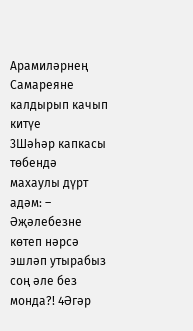Арамиләрнең Самареяне калдырып качып китүе
3Шәһәр капкасы төбендә махаулы дүрт адәм: – Әҗәлебезне көтеп нәрсә эшләп утырабыз соң әле без монда?! 4Әгәр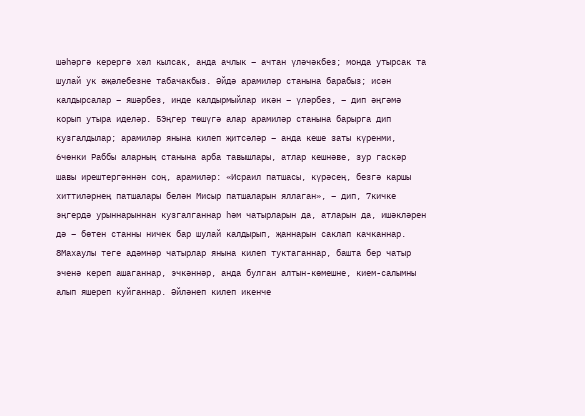шәһәргә керергә хәл кылсак, анда ачлык – ачтан үләчәкбез; монда утырсак та шулай ук әҗәлебезне табачакбыз. Әйдә арамиләр станына барабыз; исән калдырсалар – яшәрбез, инде калдырмыйлар икән – үләрбез, – дип әңгәмә корып утыра иделәр. 5Эңгер төшүгә алар арамиләр станына барырга дип кузгалдылар; арамиләр янына килеп җитсәләр – анда кеше заты күренми, 6чөнки Раббы аларның станына арба тавышлары, атлар кешнәве, зур гаскәр шавы ирештергәннән соң, арамиләр: «Исраил патшасы, күрәсең, безгә каршы хиттиләрнең патшалары белән Мисыр патшаларын яллаган», – дип, 7кичке эңгердә урыннарыннан кузгалганнар һәм чатырларын да, атларын да, ишәкләрен дә – бөтен станны ничек бар шулай калдырып, җаннарын саклап качканнар. 8Махаулы теге адәмнәр чатырлар янына килеп туктаганнар, башта бер чатыр эченә кереп ашаганнар, эчкәннәр, анда булган алтын-көмешне, кием-салымны алып яшереп куйганнар. Әйләнеп килеп икенче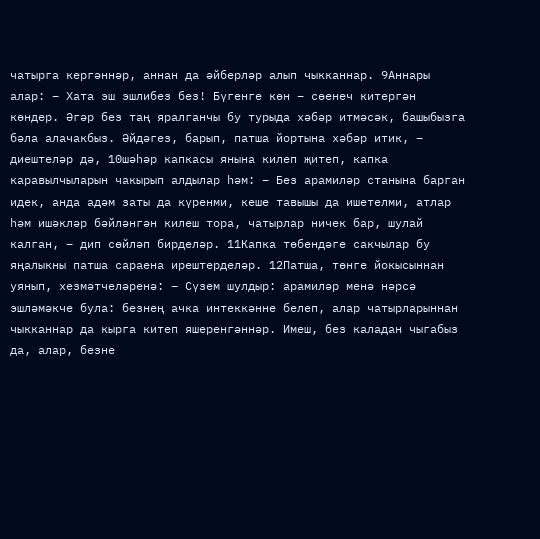чатырга кергәннәр, аннан да әйберләр алып чыкканнар. 9Аннары алар: – Хата эш эшлибез без! Бүгенге көн – сөенеч китергән көндер. Әгәр без таң яралганчы бу турыда хәбәр итмәсәк, башыбызга бәла алачакбыз. Әйдәгез, барып, патша йортына хәбәр итик, – диештеләр дә, 10шәһәр капкасы янына килеп җитеп, капка каравылчыларын чакырып алдылар һәм: – Без арамиләр станына барган идек, анда адәм заты да күренми, кеше тавышы да ишетелми, атлар һәм ишәкләр бәйләнгән килеш тора, чатырлар ничек бар, шулай калган, – дип сөйләп бирделәр. 11Капка төбендәге сакчылар бу яңалыкны патша сараена ирештерделәр. 12Патша, төнге йокысыннан уянып, хезмәтчеләренә: – Сүзем шулдыр: арамиләр менә нәрсә эшләмәкче була: безнең ачка интеккәнне белеп, алар чатырларыннан чыкканнар да кырга китеп яшеренгәннәр. Имеш, без каладан чыгабыз да, алар, безне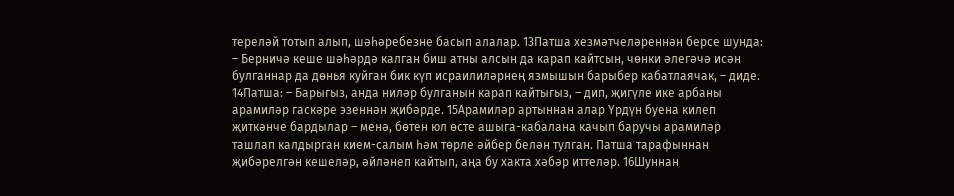тереләй тотып алып, шәһәребезне басып алалар. 13Патша хезмәтчеләреннән берсе шунда: – Берничә кеше шәһәрдә калган биш атны алсын да карап кайтсын, чөнки әлегәчә исән булганнар да дөнья куйган бик күп исраилиләрнең язмышын барыбер кабатлаячак, – диде. 14Патша: – Барыгыз, анда ниләр булганын карап кайтыгыз, – дип, җигүле ике арбаны арамиләр гаскәре эзеннән җибәрде. 15Арамиләр артыннан алар Үрдүн буена килеп җиткәнче бардылар – менә, бөтен юл өсте ашыга-кабалана качып баручы арамиләр ташлап калдырган кием-салым һәм төрле әйбер белән тулган. Патша тарафыннан җибәрелгән кешеләр, әйләнеп кайтып, аңа бу хакта хәбәр иттеләр. 16Шуннан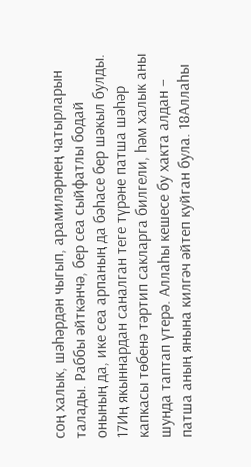соң халык, шәһәрдән чыгып, арамиләрнең чатырларын талады. Раббы әйткәнчә, бер сеа сыйфатлы бодай онының да, ике сеа арпаның да бәһасе бер шәкыл булды. 17Иң якыннардан саналган теге түрәне патша шәһәр капкасы төбенә тәртип сакларга билгели, һәм халык аны шунда таптап үтерә. Аллаһы кешесе бу хакта алдан – патша аның янына килгәч әйтеп куйган була. 18Аллаһы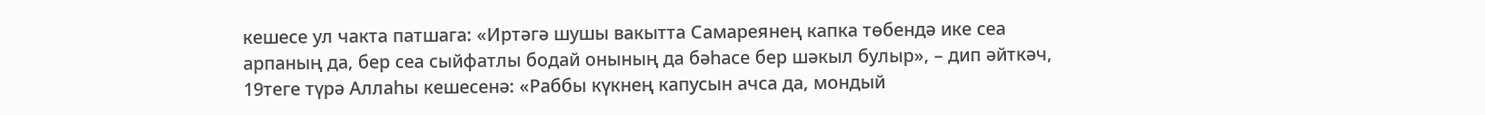кешесе ул чакта патшага: «Иртәгә шушы вакытта Самареянең капка төбендә ике сеа арпаның да, бер сеа сыйфатлы бодай онының да бәһасе бер шәкыл булыр», – дип әйткәч, 19теге түрә Аллаһы кешесенә: «Раббы күкнең капусын ачса да, мондый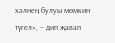хәлнең булуы мөмкин түгел», – дип җавап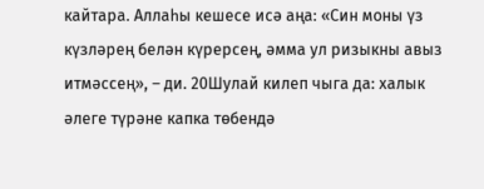кайтара. Аллаһы кешесе исә аңа: «Син моны үз күзләрең белән күрерсең, әмма ул ризыкны авыз итмәссең», – ди. 20Шулай килеп чыга да: халык әлеге түрәне капка төбендә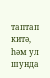таптап китә, һәм ул шунда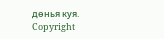дөнья куя.
Copyright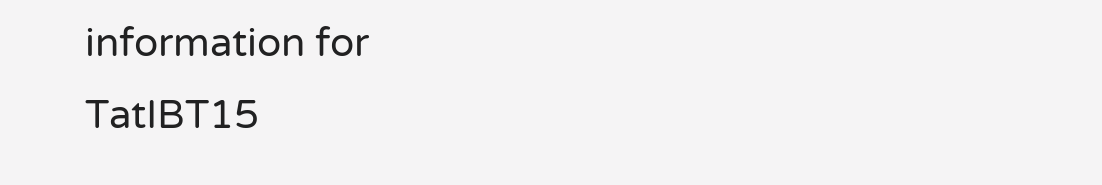information for
TatIBT15